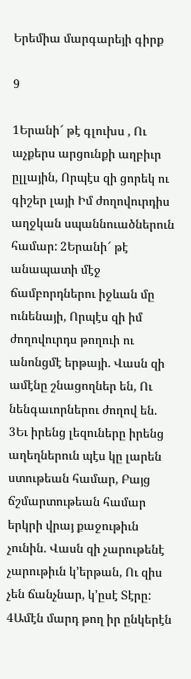Երեմիա մարգարեյի գիրք

9

1Երանի՜ թէ գլուխս , Ու աչքերս արցունքի աղբիւր ըլլային, Որպէս զի ցորեկ ու գիշեր լայի Իմ ժողովուրդիս աղջկան սպաննուածներուն համար: 2Երանի՜ թէ անապատի մէջ ճամբորդներու իջևան մը ունենայի, Որպէս զի իմ ժողովուրդս թողուի ու անոնցմէ երթայի. Վասն զի ամէնը շնացողներ են, Ու նենգաւորներու ժողով են. 3Եւ իրենց լեզուները իրենց աղեղներուն պէս կը լարեն ստութեան համար, Բայց ճշմարտութեան համար երկրի վրայ քաջութիւն չունին. Վասն զի չարութենէ չարութիւն կ’երթան, Ու զիս չեն ճանչնար, կ’ըսէ Տէրը: 4Ամէն մարդ թող իր ընկերէն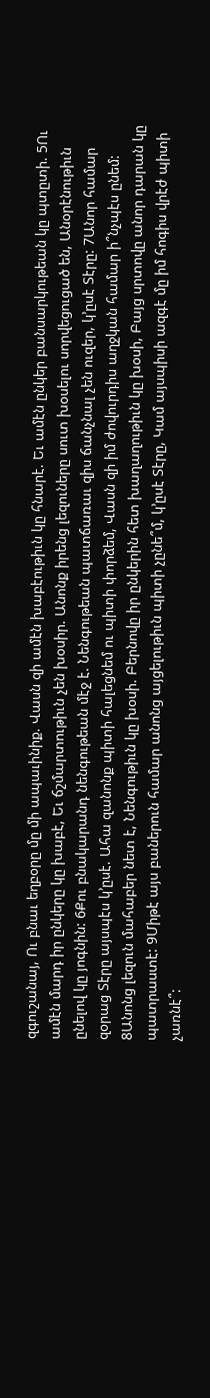զգուշանայ, Ու բնաւ եղբօրը մը մի ապաւինիք. Վասն զի ամէն խաբէութիւն կը հնարէ. Եւ ամէն ընկեր բանսարկութեան կը պտըտի. 5Ու ամէն մարդ իր ընկերը կը խաբէ, Եւ ճշմարտութիւն չեն խօսիր. Անոնք իրենց լեզուները սուտ խօսելու սորվեցուցած են, Անօրէնութիւն ընելով կը յոգնին: 6Քու բնակարանդ նենգութեան մէջ է. Նենգութեան պատճառաւ զիս ճանչնալ չեն ուզեր, կ’ըսէ Տէրը: 7Անոր համար զօրաց Տէրը այսպէս կ’ըսէ. Ահա զանոնք պիտի հալեցնեմ ու պիտի փորձեմ, Վասն զի իմ ժովուրդիս աղջկան համար ի՞նչպէս ընեմ: 8Անոնց լեզուն մահաբեր նետ է, Նենգութիւն կը խօսի. Բերնովը իր ընկերին հետ խաղաղութիւն կը խօսի, Բայց սրտովը անոր դարան կը պատրաստէ: 9Միթէ այս բաներուն համար անոնց այցելութիւն պիտի չընե՞մ, կ’ըսէ Տէրը, Կամ այսպիսի ազգէ մը իմ հոգիս վրէժ պիտի չառնէ՞: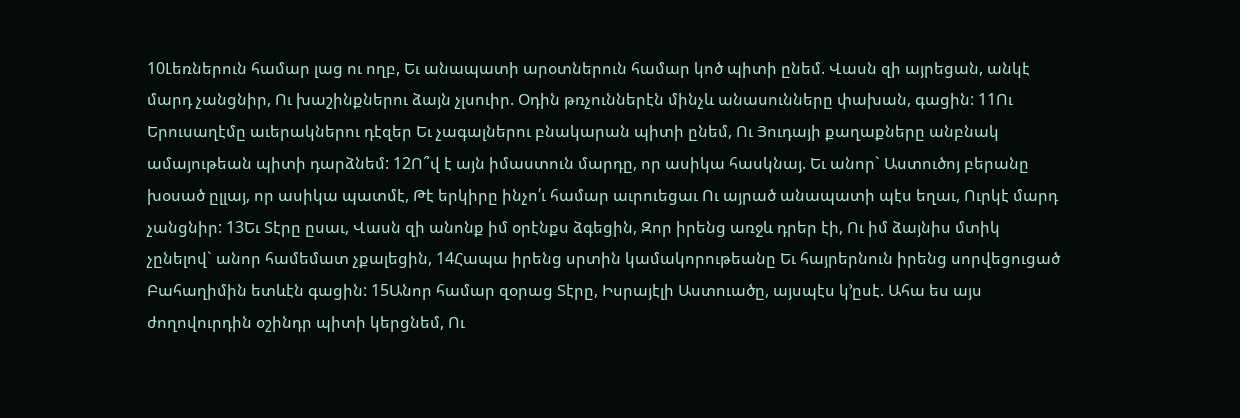10Լեռներուն համար լաց ու ողբ, Եւ անապատի արօտներուն համար կոծ պիտի ընեմ. Վասն զի այրեցան, անկէ մարդ չանցնիր, Ու խաշինքներու ձայն չլսուիր. Օդին թռչուններէն մինչև անասունները փախան, գացին: 11Ու Երուսաղէմը աւերակներու դէզեր Եւ չագալներու բնակարան պիտի ընեմ, Ու Յուդայի քաղաքները անբնակ ամայութեան պիտի դարձնեմ: 12Ո՞վ է այն իմաստուն մարդը, որ ասիկա հասկնայ. Եւ անոր` Աստուծոյ բերանը խօսած ըլլայ, որ ասիկա պատմէ, Թէ երկիրը ինչո՛ւ համար աւրուեցաւ Ու այրած անապատի պէս եղաւ, Ուրկէ մարդ չանցնիր: 13Եւ Տէրը ըսաւ, Վասն զի անոնք իմ օրէնքս ձգեցին, Զոր իրենց առջև դրեր էի, Ու իմ ձայնիս մտիկ չընելով` անոր համեմատ չքալեցին, 14Հապա իրենց սրտին կամակորութեանը Եւ հայրերնուն իրենց սորվեցուցած Բահաղիմին ետևէն գացին: 15Անոր համար զօրաց Տէրը, Իսրայէլի Աստուածը, այսպէս կ’ըսէ. Ահա ես այս ժողովուրդին օշինդր պիտի կերցնեմ, Ու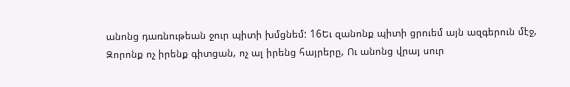անոնց դառնութեան ջուր պիտի խմցնեմ: 16Եւ զանոնք պիտի ցրուեմ այն ազգերուն մէջ, Զորոնք ոչ իրենք գիտցան, ոչ ալ իրենց հայրերը, Ու անոնց վրայ սուր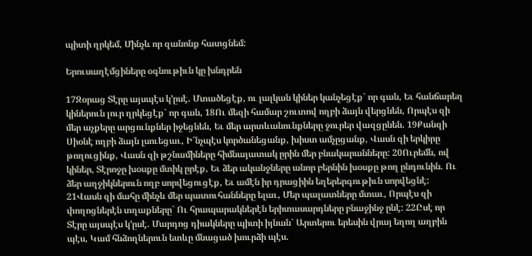պիտի ղրկեմ, Մինչև որ զանոնք հատցնեմ:

Երուսաղէմցիները օգնութիւն կը խնդրեն

17Զօրաց Տէրը այսպէս կ’ըսէ. Մտածեցէք, ու լալկան կիներ կանչեցէք` որ գան, Եւ հանճարեղ կիներուն լուր ղրկեցէք` որ գան, 18Ու մեզի համար շուտով ողբի ձայն վերցնեն, Որպէս զի մեր աչքերը արցունքներ իջեցնեն, Եւ մեր արտևանունքները ջուրեր վազցընեն. 19Քանզի Սիօնէ ողբի ձայն լսուեցաւ, Ի՜նչպէս կործանեցանք, խիստ ամչըցանք, Վասն զի երկիրը թողուցինք, Վասն զի թշնամիները հիմնայատակ ըրին մեր բնակարանները: 20Ուրեմն, ով կիներ, Տէրոջը խօսքը մտիկ ըրէք, Եւ ձեր ականջները անոր բերնին խօսքը թող ընդունին. Ու ձեր աղջիկներուն ողբ սորվեցուցէք, Եւ ամէն իր դրացիին եղերերգութիւն սորվեցնէ: 21Վասն զի մահը մինչև մեր պատուհանները ելաւ, Մեր պալատները մտաւ, Որպէս զի փողոցներէն տղաքները` Ու հրապարակներէն երիտասարդները բնաջինջ ընէ: 22Ըսէ որ Տէրը այսպէս կ’ըսէ. Մարդոց դիակները պիտի իյնան` Արտերու երեսին վրայ եղող աղբին պէս, Կամ հնձողներուն ետևը մնացած խուրձի պէս.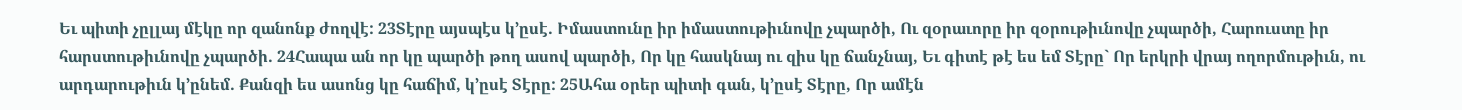Եւ պիտի չըլլայ մէկը որ զանոնք ժողվէ: 23Տէրը այսպէս կ’ըսէ. Իմաստունը իր իմաստութիւնովը չպարծի, Ու զօրաւորը իր զօրութիւնովը չպարծի, Հարուստը իր հարստութիւնովը չպարծի. 24Հապա ան որ կը պարծի թող ասով պարծի, Որ կը հասկնայ ու զիս կը ճանչնայ, Եւ գիտէ թէ ես եմ Տէրը` Որ երկրի վրայ ողորմութիւն, ու արդարութիւն կ’ընեմ. Քանզի ես ասոնց կը հաճիմ, կ’ըսէ Տէրը: 25Ահա օրեր պիտի գան, կ’ըսէ Տէրը, Որ ամէն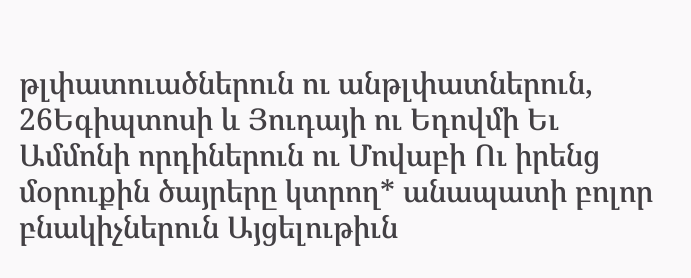թլփատուածներուն ու անթլփատներուն, 26Եգիպտոսի և Յուդայի ու Եդովմի Եւ Ամմոնի որդիներուն ու Մովաբի Ու իրենց մօրուքին ծայրերը կտրող* անապատի բոլոր բնակիչներուն Այցելութիւն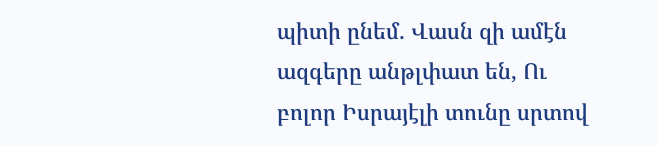պիտի ընեմ. Վասն զի ամէն ազգերը անթլփատ են, Ու բոլոր Իսրայէլի տունը սրտով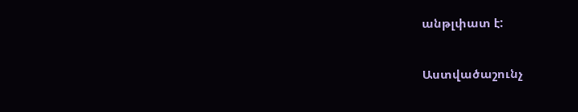անթլփատ է:

Աստվածաշունչ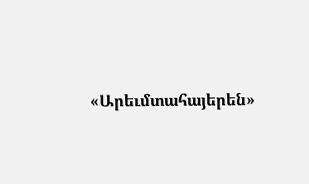«Արեւմտահայերեն»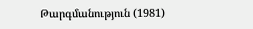Թարգմանություն (1981)